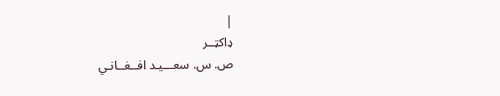|
ډاکټــر
ص. س. سعـــیـد افــغــانـي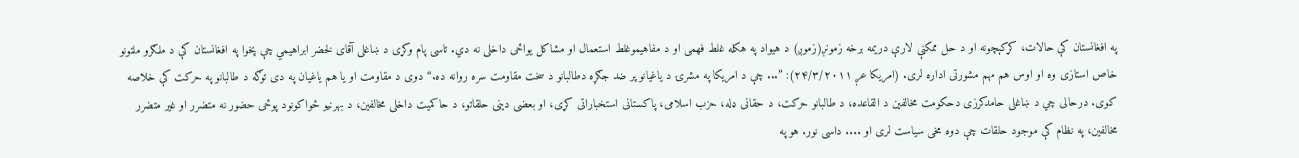په افغانستان کې حالات، کړکېچونه او د حل ممکنې لارې دريمه برخه زمونږ(زموږ) د هیواد په هکله غلط فهمی او د مفاهیموغلط استعمال او مشاکل یواځی داخلی نه دي. تاسی پام وکړی د ښاغلی آقای لخضر ابراهیمي چې پخوا په افغانستان کې د ملګرو ملتونو خاص استازی وه او اوس هم مهم مشورتی اداره لری. (امریکا عږ ۲۴/۳/۲۰۱۱): ”... چې د امریکا په مشرۍ د یاغیانو پر ضد جګړه دطالبانو د سخت مقاومت سره روانه ده.“ دوی د مقاومت او یا هم یاغیان په دی توګه د طالبانو په حرکت کې خلاصه کوی. درحالی چي د ښاغلی حامدکرزی دحکومت مخالفین د القاعده، د طالبانو حرکت، د حقانی ډله، حزب اسلامی، پاکستانی استخباراتی کړی، او بعضی دینی حلقاتو، د حاکمیت داخلی مخالفین، د بهرنیو ځواکونود پوځی حضور نه متضرر او غیر متضرر مخالفین، په نظام کې موجود حلقات چې دوه مخی سیاست لری او .... داسی نور. هو په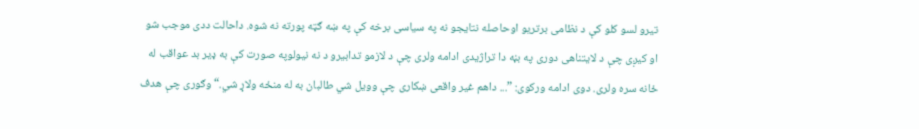تیرو لسو کلو کې د نظامی برتریو اوحاصله نتایجو نه په سیاسی برخه کې په ښه ګټه پورته نه شوه. داحالت ددی موجب شو او کیږی چې د لایتناهی دوری په بڼه دا تراژیدی ادامه ولری چې د لازمو تدابیرو د نه نیولوپه صورت کې به ډیر بد عواقب له ځانه سره ولری. دوی ادامه ورکوی: ”... داهم غیر واقعی ښکاری چې وویل شي طالبان به له منځه ولاړ شي.“ وګوری چې هدف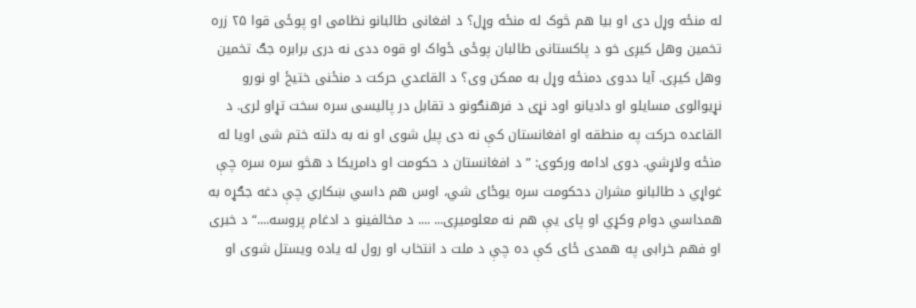له منځه وړل دی او بیا هم څوک له منځه وړل؟ د افغانی طالبانو نظامی او پوځی قوا ۲۵ زره تخمین وهل کیږی خو د پاکستانی طالبان پوځی ځواک او قوه ددی نه دری برابره جګ تخمین وهل کیږی. آیا ددوی دمنځه وړل به ممکن وی؟ د القاعدي حرکت د منځنی ختیځ او نورو نړیوالوی مسایلو او دادیانو اود نړی د فرهنګونو د تقابل در پالیسی سره سخت تړاو لری. د القاعده حرکت په منطقه او افغانستان کې نه دی پیل شوی او نه به دلته ختم شی اویا له منځه ولاړشي. دوی ادامه ورکوی: ” د افغانستان د حکومت او دامریکا د هڅو سره سره چې غواړي د طالبانو مشران دحکومت سره یوځای شي، اوس هم داسي ښکاري چې دغه جګړه به همداسي دوام وکړي او پای يې هم نه معلومیږی... .... د مخالفینو د ادغام پروسه....“ د خبری او فهم خرابی په همدی ځای کې ده چې د ملت د انتخاب او رول له یاده ویستل شوی او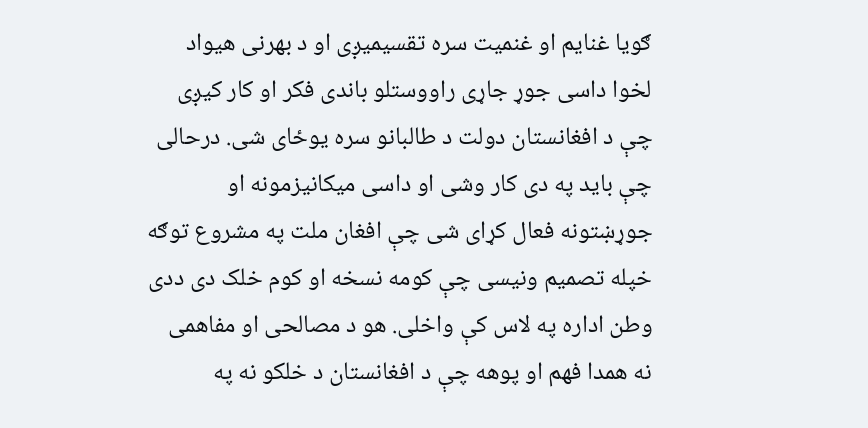ګویا غنایم او غنمیت سره تقسیمیږی او د بهرنی هیواد لخوا داسی جوړ جاړی راووستلو باندی فکر او کار کیږی چې د افغانستان دولت د طالبانو سره یوځای شی. درحالی چې باید په دی کار وشی او داسی میکانیزمونه او جوړښتونه فعال کړای شی چې افغان ملت په مشروع توګه خپله تصمیم ونیسی چې کومه نسخه او کوم خلک دی ددی وطن اداره په لاس کې واخلی. هو د مصالحی او مفاهمی نه همدا فهم او پوهه چې د افغانستان د خلکو نه په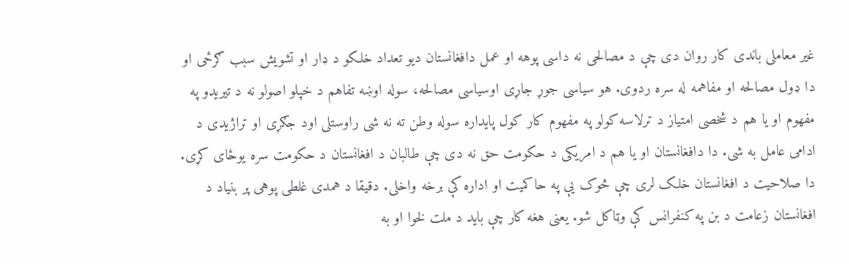غیر معاملی باندی کار روان دی چې د مصالحی نه داسی پوهه او عمل دافغانستان دیو تعداد خلکو د ډار او تشویش سبب ګرځی او دا ډول مصالحه او مفاهمه له سره ردوی. هو سیاسی جوړ جاړی اوسیاسی مصالحه، سوله اوښه تفاهم د خپلو اصولو نه د تیریدو په مفهوم او یا هم د شخصی امتیاز د ترلاسه کولو په مفهوم کار کول پایداره سوله وطن ته نه شی راوستلی اود جګړی او تراژیدی د ادامی عامل به شی. دا دافغانستان او یا هم د امریکی د حکومت حق نه دی چې طالبان د افغانستان د حکومت سره یوځای کړی. دا صلاحیت د افغانستان خلک لری چې څوک يې په حاکمیت او اداره کې برخه واخلی. دقیقا د همدی غلطی پوهی پر بنیاد د افغانستان زعامت د بن په کنفرانس کې وټاکل شو. یعنی هغه کار چې باید د ملت لخوا او به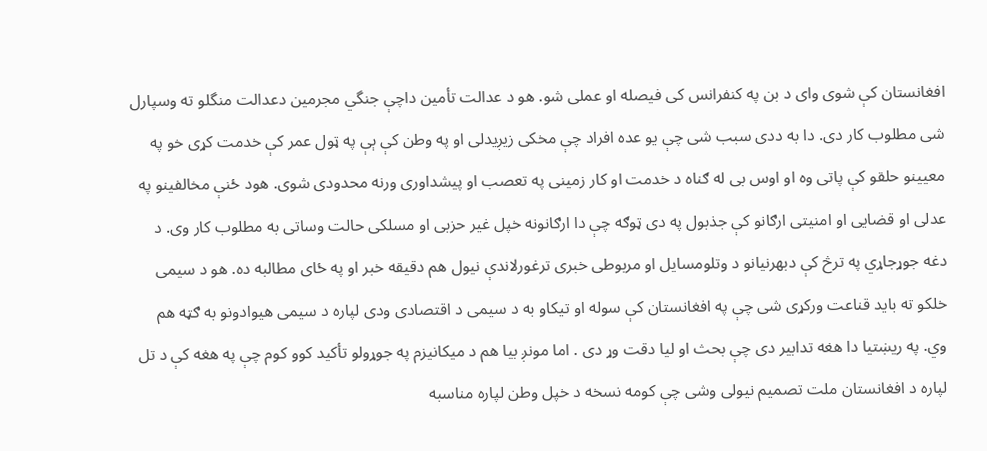افغانستان کې شوی وای د بن په کنفرانس کی فیصله او عملی شو. هو د عدالت تأمین داچې جنگي مجرمین دعدالت منگلو ته وسپارل شی مطلوب کار دی. دا به ددی سبب شی چې یو عده افراد چې مخکی زیږیدلی او په وطن کې ېې په ټول عمر کې خدمت کړی خو په معیینو حلقو کې پاتی وه او اوس بی له ګناه د خدمت او کار زمینی په تعصب او پیشداوری ورنه محدودی شوی. هود ځنې مخالفینو په عدلی او قضایی او امنیتی ارګانو کې جذبول په دی ټوګه چې دا ارګانونه خپل غیر حزبی او مسلکی حالت وساتی به مطلوب کار وی. د دغه جوړجاړي په ترڅ کې دبهرنیانو د وتلومسایل او مربوطی خبری ترغورلاندې نیول هم دقیقه خبر او په ځای مطالبه ده. هو د سیمی خلکو ته باید قناعت ورکړی شی چې په افغانستان کې سوله او تیکاو به د سیمی د اقتصادی ودی لپاره د سیمی هیوادونو به ګټه هم وي. په ریښتیا دا هغه تدابیر دی چې بحث او لیا دقت وړ دی . اما مونږ بیا هم د میکانیزم په جوړولو تأکید کوو کوم چې په هغه کې د تل لپاره د افغانستان ملت تصمیم نیولی وشی چې کومه نسخه د خپل وطن لپاره مناسبه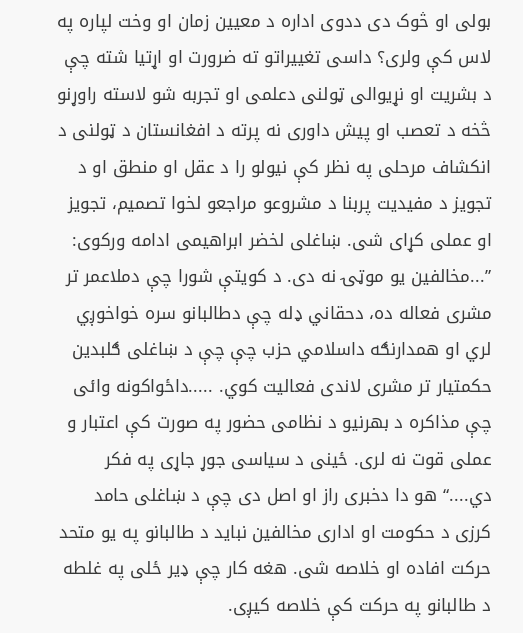بولی او څوک دی ددوی اداره د معیین زمان او وخت لپاره په لاس کې ولری؟ داسی تغییراتو ته ضرورت او اړتیا شته چې د بشریت او نړیوالی ټولنی دعلمی او تجربه شو لاسته راوړنو څخه د تعصب او پیش داوری نه پرته د افغانستان د ټولنی د انکشاف مرحلی په نظر کې نیولو را د عقل او منطق او د تجویز د مفیدیت پربنا د مشروعو مراجعو لخوا تصمیم، تجویز او عملی کړای شی. ښاغلی لخضر ابراهیمی ادامه ورکوی: ”...مخالفین یو موټۍ نه دی. د کویتې شورا چې دملاعمر تر مشری فعاله ده، دحقاني ډله چې دطالبانو سره خواخوږي لري او همدارنګه داسلامي حزب چې چې د ښاغلی ګلبدین حکمتیار تر مشری لاندی فعالیت کوي. .....داځواکونه وائی چې مذاکره د بهرنیو د نظامی حضور په صورت کې اعتبار و عملی قوت نه لری. ځینی د سیاسی جوړ جاړی په فکر دي....“ هو دا دخبری راز او اصل دی چې د ښاغلی حامد کرزی د حکومت او اداری مخالفین نباید د طالبانو په یو متحد حرکت افاده او خلاصه شی. هغه کار چې ډیر ځلی په غلطه د طالبانو په حرکت کې خلاصه کیږی.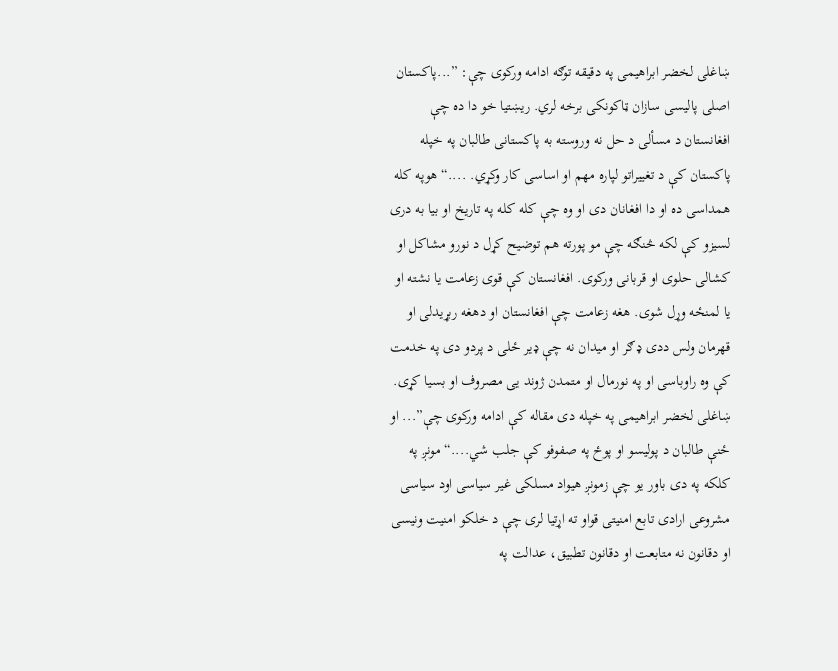ښاغلی لخضر ابراهیمی په دقیقه توګه ادامه ورکوی چې: ”...پاکستان اصلی پالیسی سازان ټاکونکی برخه لري. ريښتیا خو دا ده چې افغانستان د مسألی د حل نه وروسته به پاکستانی طالبان په خپله پاکستان کې د تغییراتو لپاره مهم او اساسی کار وکړي. ....“ هوپه کله همداسی ده او دا افغانان دی او وه چې کله کله په تاریخ او بیا به دری لسیزو کې لکه څنګه چې مو پورته هم توضیح کړل د نورو مشاکل او کشالی حلوی او قربانی ورکوی. افغانستان کې قوی زعامت یا نشته او یا لمنځه وړل شوی. هغه زعامت چې افغانستان او دهغه ربړیدلی او قهرمان ولس ددی ډګر او میدان نه چې ډیر ځلی د پردو دی په خدمت کې وه راوباسی او په نورمال او متمدن ژوند یی مصروف او بسیا کړی. ښاغلی لخضر ابراهیمی په خپله دی مقاله کې ادامه ورکوی چې”... او ځنې طالبان د پولیسو او پوځ په صفوفو کې جلب شي....“ مونږ په کلکه په دی باور يو چې زمونږ هیواد مسلکی غیر سیاسی اود سیاسی مشروعی ارادی تابع امنیتی قواو ته اړتیا لری چې د خلکو امنیت ونیسی او دقانون نه متابعت او دقانون تطبیق، عدالت په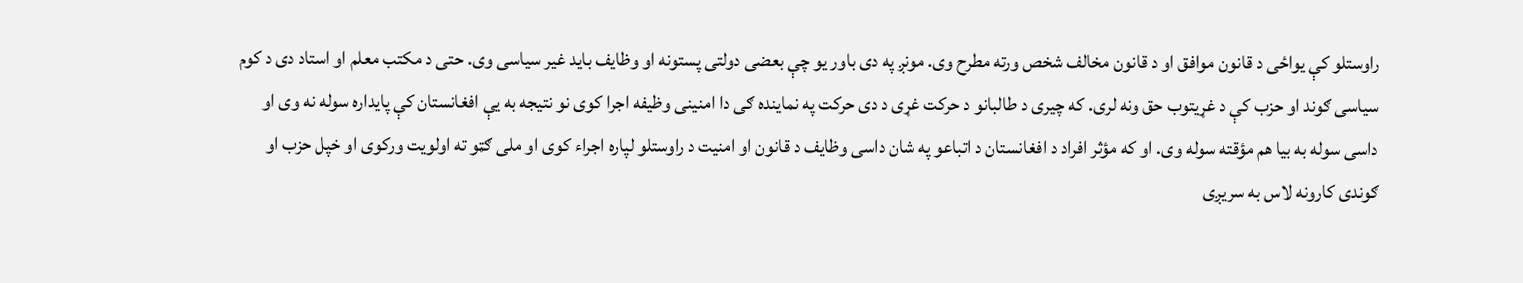راوستلو کې یواځی د قانون موافق او د قانون مخالف شخص ورته مطرح وی. مونږ په دی باور یو چې بعضی دولتی پستونه او وظایف باید غیر سیاسی وی. حتی د مکتب معلم او استاد دی د کوم سیاسی ګوند او حزب کې د غړیتوب حق ونه لری. که چیری د طالبانو د حرکت غړی د دی حرکت په نماینده ګی دا امنینی وظیفه اجرا کوی نو نتیجه به يې افغانستان کې پایداره سوله نه وی او داسی سوله به بیا هم مؤقته سوله وی. او که مؤثر افراد د افغانستان د اتباعو په شان داسی وظایف د قانون او امنیت د راوستلو لپاره اجراء کوی او ملی ګټو ته اولویت ورکوی او خپل حزب او ګوندی کارونه لاس به سریږی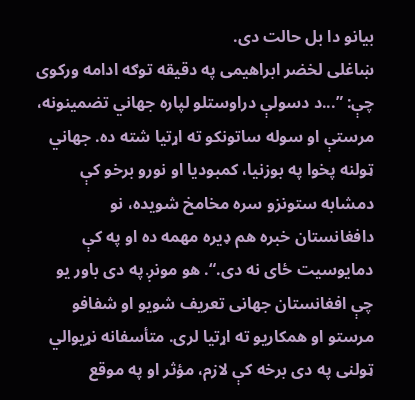بیانو دا بل حالت دی.
ښاغلی لخضر ابراهیمی په دقیقه توګه ادامه ورکوی چې: ”...د دسولې دراوستلو لپاره جهاني تضمینونه، مرستې او سوله ساتونکو ته اړتیا شته ده. جهاني ټولنه پخوا په بوزنیا، کمبودیا او نورو برخو کې دمشابه ستونزو سره مخامخ شویده، نو دافغانستان خبره هم ډیره مهمه ده او په کې دمایوسیت ځای نه دی.“. هو مونږ په دی باور یو چې افغانستان جهانی تعریف شویو او شفافو مرستو او همکاریو ته اړتیا لری. متأسفانه نړیوالي ټولنی په دی برخه کې لازم، مؤثر او په موقع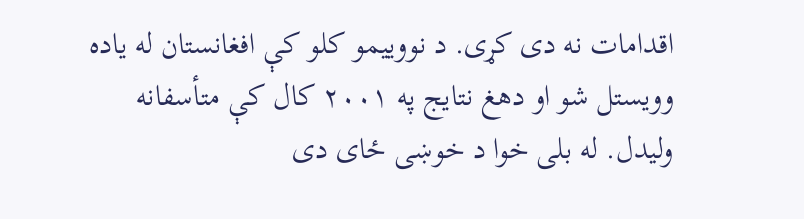اقدامات نه دی کړی. د نووییمو کلو کې افغانستان له یاده وویستل شو او دهغ نتایج په ۲۰۰۱ کال کې متأسفانه ولیدل. له بلی خوا د خوښی ځای دی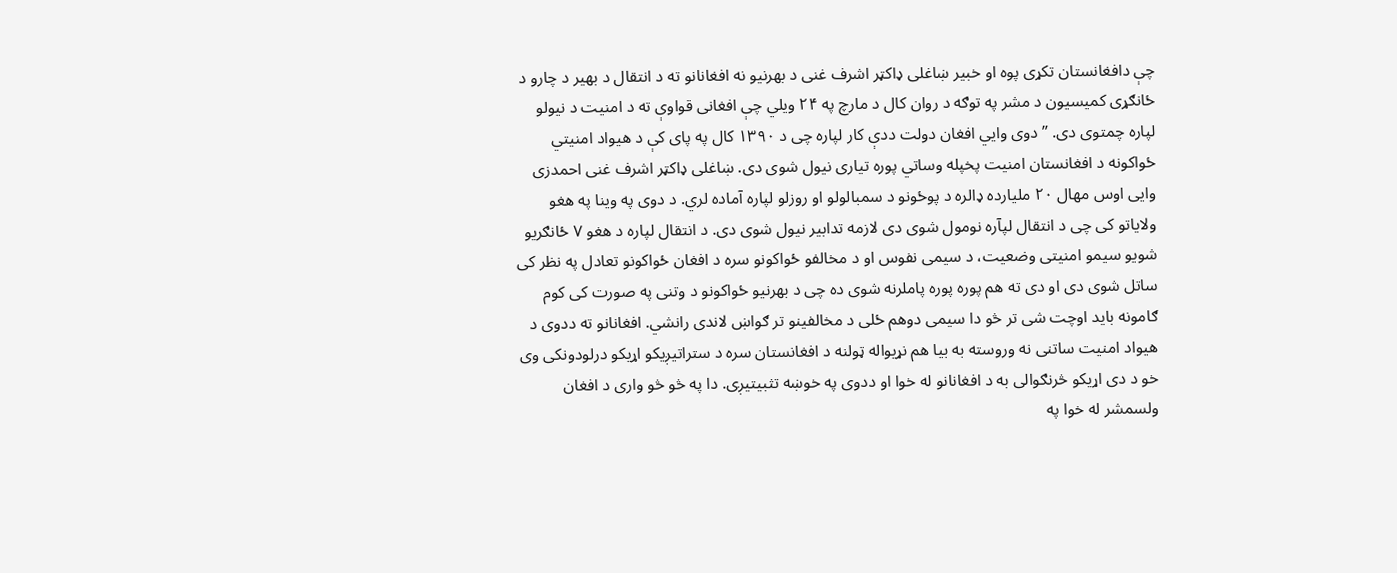چې دافغانستان تکړی پوه او خبیر ښاغلی ډاکټر اشرف غنی د بهرنیو نه افغانانو ته د انتقال د بهیر د چارو د ځانګړی کمیسیون د مشر په توګه د روان کال د مارچ په ۲۴ ویلي چې افغانی قواوې ته د امنیت د نیولو لپاره چمتوی دی. ”دوی وایي افغان دولت ددې کار لپاره چی د ۱۳۹۰ کال په پای کې د هیواد امنیتي ځواکونه د افغانستان امنیت پخپله وساتي پوره تیاری نیول شوی دی. ښاغلی ډاکټر اشرف غنی احمدزی وایی اوس مهال ۲۰ ملیارده ډالره د پوځونو د سمبالولو او روزلو لپاره آماده لري. د دوی په وینا په هغو ولایاتو کی چی د انتقال لپآره نومول شوی دی لازمه تدابیر نیول شوی دی. د انتقال لپاره د هغو ۷ ځانګریو شویو سیمو امنیتی وضعیت، د سیمی نفوس او د مخالفو ځواکونو سره د افغان ځواکونو تعادل په نظر کی ساتل شوی دی او دی ته هم پوره پوره پاملرنه شوی ده چی د بهرنیو ځواکونو د وتنی په صورت کی کوم ګامونه باید اوچت شی تر څو دا سیمی دوهم ځلی د مخالفینو تر ګواښ لاندی رانشي. افغانانو ته ددوی د هیواد امنیت ساتنی نه وروسته به بیا هم نړیواله ټولنه د افغانستان سره د ستراتیږیکو اړیکو درلودونکی وی خو د دی اړیکو څرنګوالی به د افغانانو له خوا او ددوی په خوښه تثبیتیږی. دا په څو څو واری د افغان ولسمشر له خوا په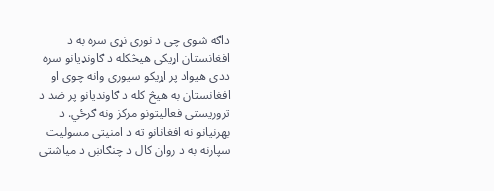داګه شوی چی د نوری نړی سره به د افغانستان اړیکی هیڅکله د ګاونډیانو سره ددی هیواد پر اړیکو سیوری وانه چوی او افغانستان به هیڅ کله د ګاوندیانو پر ضد د تروریستی فعالیتونو مرکز ونه ګرځي. د بهرنیانو نه افغانانو ته د امنیتی مسولیت سپارنه به د روان کال د چنګاښ د میاشتی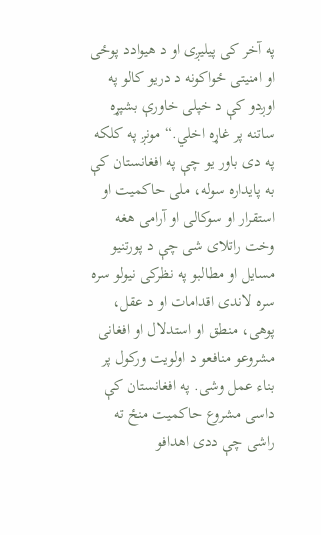په آخر کی پیلیږی او د هیوادد پوځی او امنیتی ځواکونه د دریو کالو په اوږدو کې د خپلی خاورې بشپړه ساتنه پر غاړه اخلي.“ مونږ په کلکه په دی باور یو چې په افغانستان کې به پایداره سوله، ملی حاکمیت او استقرار او سوکالی او آرامی هغه وخت راتلای شی چې د پورتنیو مسایل او مطالبو په نظرکی نیولو سره سره لاندی اقدامات او د عقل، پوهی، منطق او استدلال او افغانی مشروعو منافعو د اولویت ورکول پر بناء عمل وشی. په افغانستان کې داسی مشروع حاکمیت منځ ته راشی چې ددی اهدافو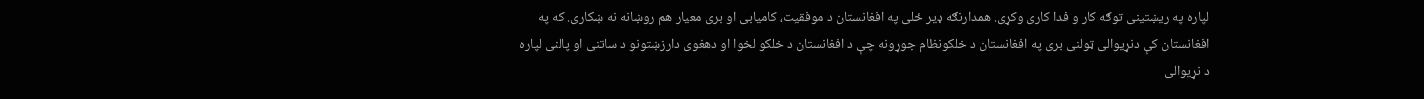لپاره په ريښتینی توګه کار و فدا کاری وکړی. همدارنګه ډیر ځلی په افغانستان د موفقیت، کامیابی او بری معیار هم روښانه نه ښکاری. که په افغانستان کې دنړیوالی ټولنی بری په افغانستان د خلکونظام جوړونه چې د افغانستان د خلکو لخوا او دهغوی دارزښتونو د ساتنی او پالنی لپاره د نړیوالی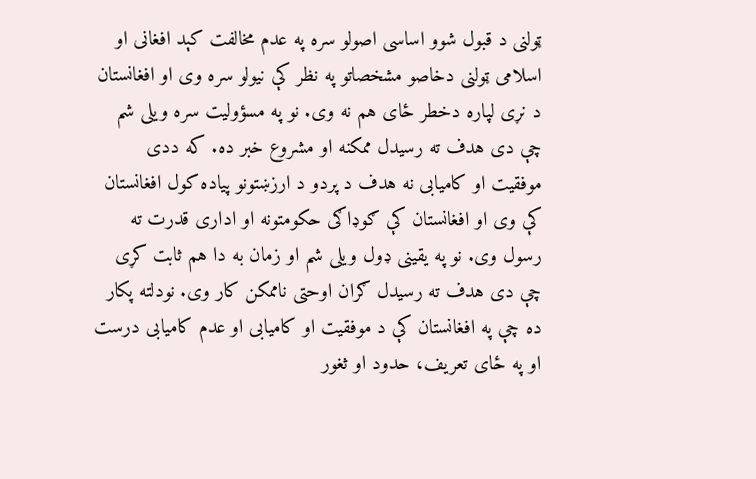ټولنی د قبول شوو اساسی اصولو سره په عدم مخالفت کېد افغانی او اسلامی ټولنی دخاصو مشخصاتو په نظر کې نیولو سره وی او افغانستان د نړی لپاره دخطر ځای هم نه وی. نو په مسؤولیت سره ویلی شم چې دی هدف ته رسیدل ممکنه او مشروع خبر ده. که ددی موفقیت او کامیابی نه هدف د پردو د ارزښتونو پیاده کول افغانستان کې وی او افغانستان کې ګوډاګی حکومتونه او اداری قدرت ته رسول وی. نو په یقینی ډول ویلی شم او زمان به دا هم ثابت کړی چې دی هدف ته رسیدل ګران اوحتی ناممکن کار وی. نودلته پکار ده چې په افغانستان کې د موفقیت او کامیابی او عدم کامیابی درست او په ځای تعریف، حدود او ثغور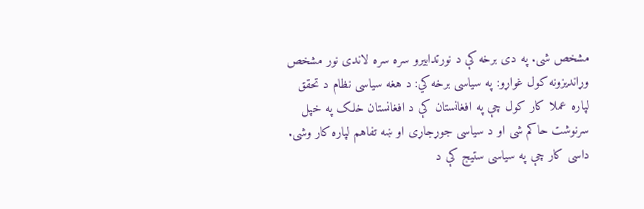مشخص شی. په دی برخه کې د نورتدابیرو سره سره لاندی نور مشخص وړاندیزونه کول غواړو: په سیاسی برخه کي: د هغه سیاسی نظام د تحقق لپاره عملا کار کول چې په افغانستان کې د افغانستان خلک په خپل سرنوشت حاکم شی او د سیاسی جوړجاړی او ښه تفاهم لپاره کار وشی. داسی کار چې په سیاسی ستیج کې د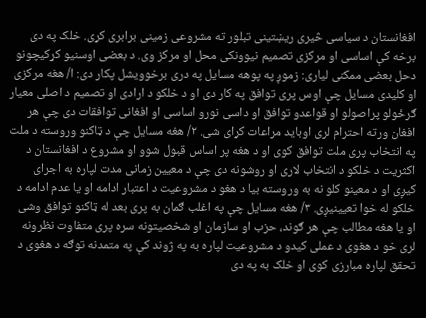افغانستان د سیاسی څیری ریښتینی تبلور ته مشروعی زمینی برابری کړی. خلک په دی برخه کې اساسی او مرکزی تصمیم نیوونکی محل او مرکز وی. د بعضی اوسنیو کړکیچونو دحل بعضی ممکنی لیاری: زموږ په پوهه مسایل په دری برخوویشل پکار دی: ا/ هغه مرکزی او کلیدی مسایل چې اوس پری توافق په کار دی او د خلکو د ارادی او تصمیم د اصلی معیار ګرځولو پراصولو او قواعدو توافق او داسی نورو اساسی او افغانی توافقات دی چې هر افغان ورته احترام لری اوباید مراعات کړای شی. ۲/ هغه مسایل چې د ټاکنو وروسته د ملت په انتخاب پری ملت توافق کوی او د هغه پر اساس قبول شوو او مشروع د افغانستان د اکثریت د خلکو د انتخاب لاری او روشونه دی چې د معیین زمانی مدت لپاره به اجرای کیږی او د معینو کلو نه به وروسته بیا د هغو د مشروعیت د اعتبار ادامه او یا عدم ادامه د خلکو له خوا تعیینیږی. ۳/ هغه مسایل چې په اغلب ګمان به پری بعد له ټاکنو توافق وشی او یا هغه مطالب چې هر ګوند، حزب او سازمان او شخصیتونه سره پری متفاوت نظرونه لری خو د هغوی د عملی کیدو د مشروعیت لپاره به په ژوند کې په متمدنه توګه د هغوی د تحقق لپاره مبارزی کوی او خلک به په دی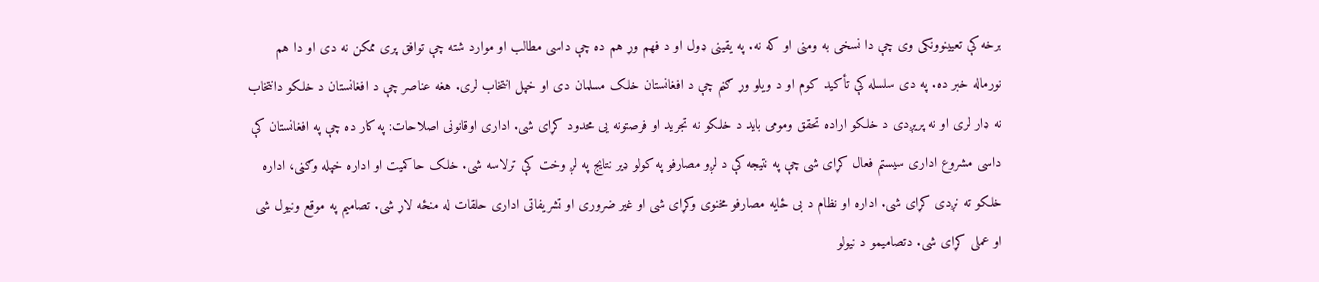برخه کې تعیینوونکی وی چې دا نسخی به ومنی او که نه. په یقینی ډول او د فهم وړ هم ده چې داسی مطالب او موارد شته چې توافق پری ممکن نه دی او دا هم نورماله خبر ده. په دی سلسله کې تأکید کوم او د ویلو وړ ګڼم چې د افغانستان خلک مسلمان دی او خپل انتخاب لری. هغه عناصر چې د افغانستان د خلکو دانتخاب نه ډار لری او نه پریږدی د خلکو اراده تحقق ومومی باید د خلکو نه تجرید او فرصتونه يی محدود کړای شی. اداری اوقانونی اصلاحات: په کار ده چې په افغانستان کې داسی مشروع اداری سیستم فعال کړای شی چې په نتیجه کې د لږو مصارفو په کولو ډیر نتایج په لږ وخت کې ترلاسه شی. خلک حاکمیت او اداره خپله وګڼی، اداره خلکو ته نږدی کړای شی. اداره او نظام د بی ځایه مصارفو مخنوی وکړای شی او غیر ضروری او تشریفاتی اداری حلقات له منځه لاړ شی. تصامیم په موقع ونیول شی او عملی کړای شی. دتصامیمو د نیولو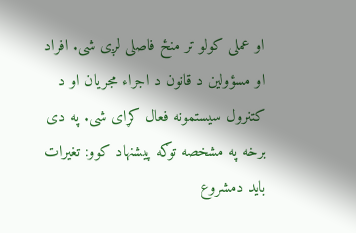او عملی کولو تر منځ فاصلی لږی شی. افراد او مسؤولین د قانون د اجراء مجریان او د کتنرول سیستمونه فعال کړای شی. په دی برخه په مشخصه توګه پیشنهاد کوو: تغیرات باید دمشروع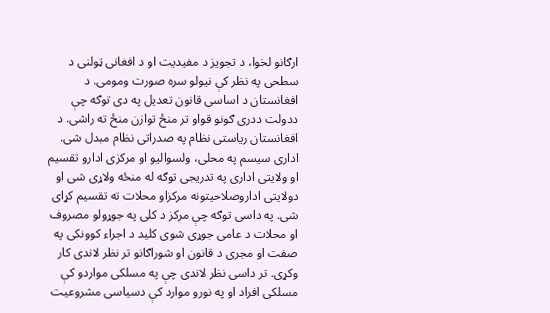ارګانو لخوا، د تجویز د مفیدیت او د افغانی ټولنی د سطحی په نظر کې نیولو سره صورت ومومی. د افغانستان د اساسی قانون تعدیل په دی توګه چې ددولت ددری ګونو قواو تر منځ توازن منځ ته راشی. د افغانستان ریاستی نظام په صدراتی نظام مبدل شی. اداری سیسم په محلی، ولسوالیو او مرکزی ادارو تقسیم او ولایتی اداری په تدریجی توګه له منځه ولاړی شی او دولایتی اداروصلاحیتونه مرکزاو محلات ته تقسیم کړای شی. په داسی توګه چې مرکز د کلی په جوړولو مصروف او محلات د عامی جوړی شوی کلید د اجراء کوونکی په صفت او مجری د قانون او شوراګانو تر نظر لاندی کار وکړی. تر داسی نظر لاندی چې په مسلکی مواردو کې مسلکی افراد او په نورو موارد کې دسیاسی مشروعیت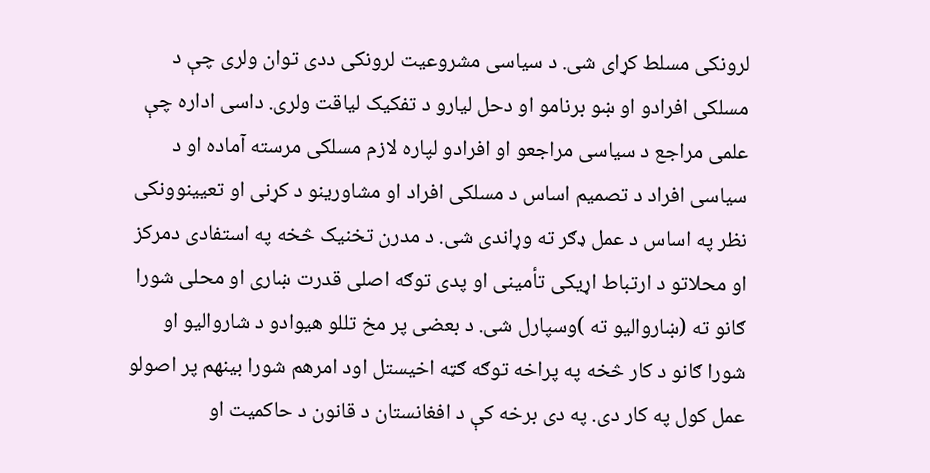لرونکی مسلط کړای شی. د سیاسی مشروعیت لرونکی ددی توان ولری چې د مسلکی افرادو او ښو برنامو او دحل لیارو د تفکیک لیاقت ولری. داسی اداره چې علمی مراجع د سیاسی مراجعو او افرادو لپاره لازم مسلکی مرسته آماده او د سیاسی افراد د تصمیم اساس د مسلکی افراد او مشاورینو د کړنی او تعیینوونکی نظر په اساس د عمل ډګر ته وړاندی شی. د مدرن تخنیک څخه په استفادی دمرکز او محلاتو د ارتباط اړیکی تأمینی او پدی توګه اصلی قدرت ښاری او محلی شورا ګانو ته (ښاروالیو ته )وسپارل شی. د بعضی پر مخ تللو هیوادو د شاروالیو او شورا ګانو د کار څخه په پراخه توګه ګټه اخیستل اود امرهم شورا بینهم پر اصولو عمل کول په کار دی. په دی برخه کې د افغانستان د قانون د حاکمیت او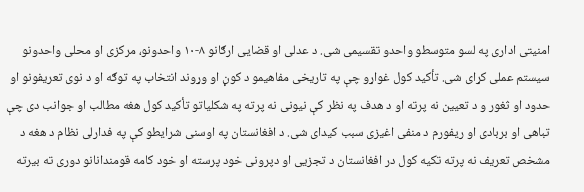امنیتی اداری په لسو متوسطو واحدو تقسیمی شی. د عدلی او قضایی ارګانو ۸-۱۰ واحدونو، مرکزی او محلی واحدونو سیستم عملی کړای شی. تأکید کول غواړو چې په تاریخی مفاهیمو د کوڼ او وړوند انتخاب په توګه او د نوی تعریفونو او حدود او ثغور و د تعیین نه پرته او د هدف په نظر کې نیونی نه پرته په شکلیاتو تأکید کول هغه مطالب او جوانب دی چې تباهی او بربادی او ریفورم د منفی اغیزی سبب کیدای شی. د افغانستان په اوسنی شرایطو کې په فدارلی نظام د هغه د مشخص تعریف نه پرته تکیه کول در افغانستان د تجزیی او دپرونی خود پرسته او خود کامه قومندانانو دوری ته بیرته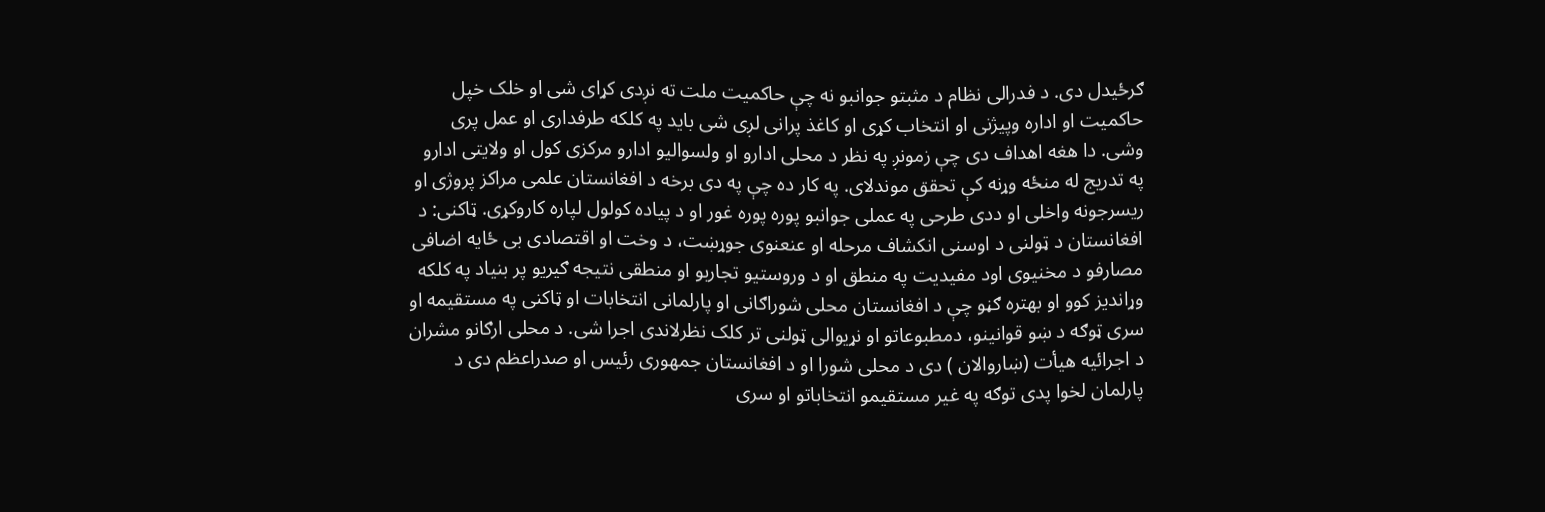ګرځیدل دی. د فدرالی نظام د مثبتو جوانبو نه چې حاکمیت ملت ته نږدی کړای شی او خلک خپل حاکمیت او اداره وپیژنی او انتخاب کړی او کاغذ پرانی لږی شی باید په کلکه طرفداری او عمل پری وشی. دا هغه اهداف دی چې زمونږ په نظر د محلی ادارو او ولسوالیو ادارو مرکزی کول او ولایتی ادارو په تدریج له منځه وړنه کې تحقق موندلای. په کار ده چې په دی برخه د افغانستان علمی مراکز پروژی او ریسرجونه واخلی او ددی طرحی په عملی جوانبو پوره پوره غور او د پیاده کولول لپاره کاروکړی. ټاکنی: د افغانستان د ټولنی د اوسنی انکشاف مرحله او عنعنوی جوړښت، د وخت او اقتصادی بی ځایه اضافی مصارفو د مخنیوی اود مفیدیت په منطق او د وروستیو تجاربو او منطقی نتیجه ګیریو پر بنیاد په کلکه وړاندیز کوو او بهتره ګڼو چې د افغانستان محلی شوراګانی او پارلمانی انتخابات او ټاکنی په مستقیمه او سری ټوګه د ښو قوانینو، دمطبوعاتو او نړیوالی ټولنی تر کلک نظرلاندی اجرا شی. د محلی ارګانو مشران د اجرائیه هیأت (ښاروالان ) دی د محلی شورا او د افغانستان جمهوری رئیس او صدراعظم دی د پارلمان لخوا پدی توګه په غیر مستقیمو انتخاباتو او سری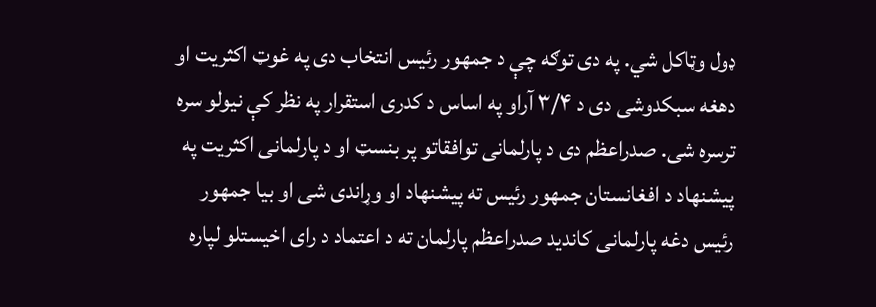ډول وټاکل شي. په دی توګه چې د جمهور رئیس انتخاب دی په غوټ اکثریت او دهغه سبکدوشی دی د ۳/۴ آراو په اساس د کدری استقرار په نظر کې نیولو سره ترسره شی. صدراعظم دی د پارلمانی توافقاتو پر بنسټ او د پارلمانی اکثریت په پیشنهاد د افغانستان جمهور رئیس ته پیشنهاد او وړاندی شی او بیا جمهور رئیس دغه پارلمانی کاندید صدراعظم پارلمان ته د اعتماد د رای اخیستلو لپاره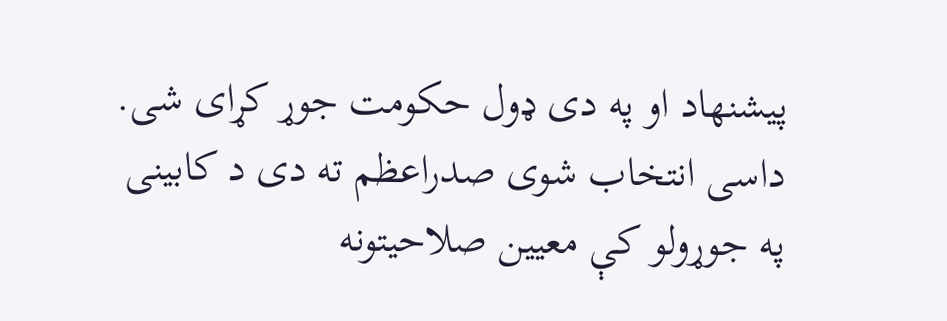پیشنهاد او په دی ډول حکومت جوړ کړای شی. داسی انتخاب شوی صدراعظم ته دی د کابینی په جوړولو کې معیین صلاحیتونه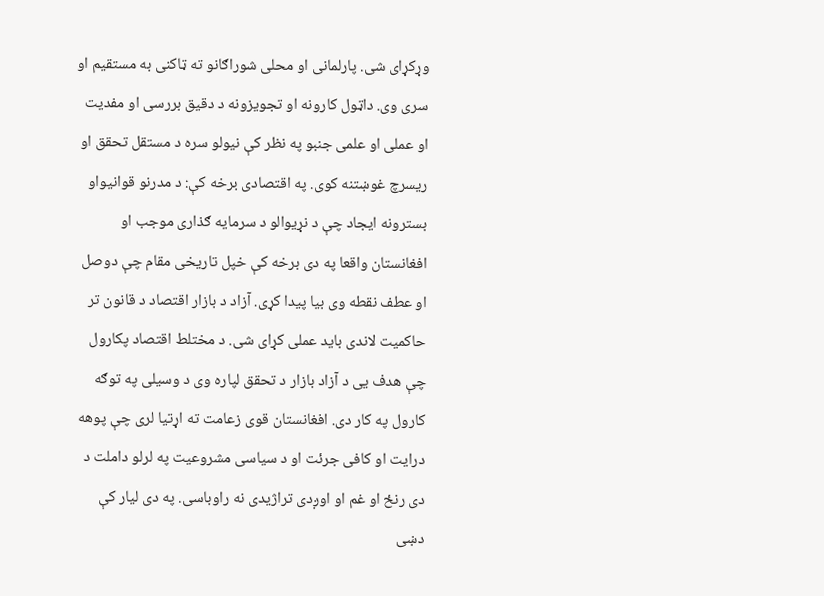وړکړای شی. پارلمانی او محلی شوراګانو ته ټاکنی به مستقیم او سری وی. داټول کارونه او تجویزونه د دقیق بررسی او مفدیت او عملی او علمی جنبو په نظر کې نیولو سره د مستقل تحقق او ریسرچ غوښتنه کوی. په اقتصادی برخه کې: د مدرنو قوانیواو بسترونه ایجاد چې د نړیوالو د سرمایه ګذاری موجب او افغانستان واقعا په دی برخه کې خپل تاریخی مقام چې دوصل او عطف نقطه وی بیا پیدا کړی. آزاد د بازار اقتصاد د قانون تر حاکمیت لاندی باید عملی کړای شی. د مختلط اقتصاد پکارول چې هدف یی د آزاد بازار د تحقق لپاره وی د وسیلی په توګه کارول په کار دی. افغانستان قوی زعامت ته اړتیا لری چې پوهه درایت او کافی جرئت او د سیاسی مشروعیت په لرلو داملت د دی رنځ او غم او اوږدی تراژیدی نه راوباسی. په دی لیار کې دښی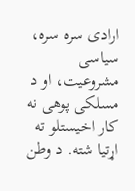ارادی سره سره، سیاسی مشروعیت، او د مسلکی پوهی نه کار اخیستلو ته اړتیا شته. د وطن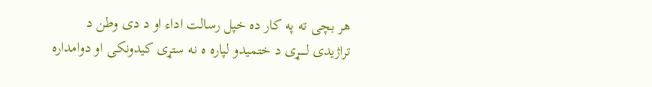هر بچی ته په کار ده خپل رسالت اداء او د دی وطن د تراژیدی لـــــړی د ختمیدو لپاره ه نه ستړی کیدونکی او دوامداره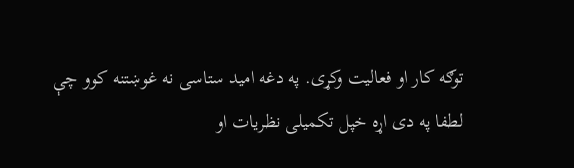توګه کار او فعالیت وکړی. په دغه امید ستاسی نه غوښتنه کوو چې لطفا په دی اړه خپل تکمیلی نظریات او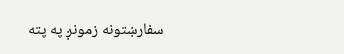سفارښتونه زمونږ په پته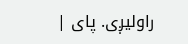راولیږی. پای |